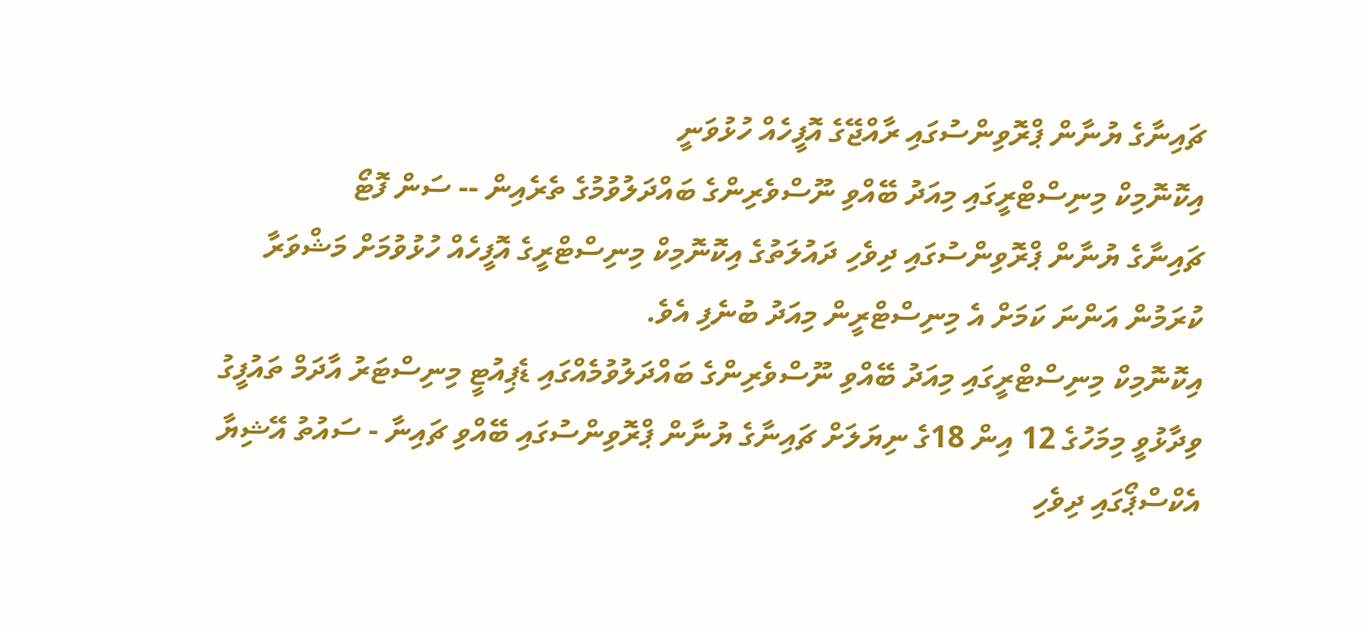ޗައިނާގެ ޔުނާން ޕްރޮވިންސުގައި ރާއްޖޭގެ އޮފީހެއް ހުޅުވަނީ
އިކޮނޮމިކް މިނިސްޓްރީގައި މިއަދު ބޭއްވި ނޫސްވެރިންގެ ބައްދަލުވުމުގެ ތެރެއިން -- ސަން ފޮޓޯ
ޗައިނާގެ ޔުނާން ޕްރޮވިންސުގައި ދިވެހި ދައުލަތުގެ އިކޮނޮމިކް މިނިސްޓްރީގެ އޮފީހެއް ހުޅުވުމަށް މަޝްވަރާ ކުރަމުން އަންނަ ކަމަށް އެ މިނިސްޓްރީން މިއަދު ބުނެފި އެވެ.
އިކޮނޮމިކް މިނިސްޓްރީގައި މިއަދު ބޭއްވި ނޫސްވެރިންގެ ބައްދަލުވުމެއްގައި ޑެޕިއުޓީ މިނިސްޓަރު އާދަމް ތައުފީގު ވިދާޅުވީ މިމަހުގެ 12 އިން 18ގެ ނިޔަލަށް ޗައިނާގެ ޔުނާން ޕްރޮވިންސުގައި ބޭއްވި ޗައިނާ - ސައުތު އޭޝިޔާ އެކްސްޕޯގައި ދިވެހި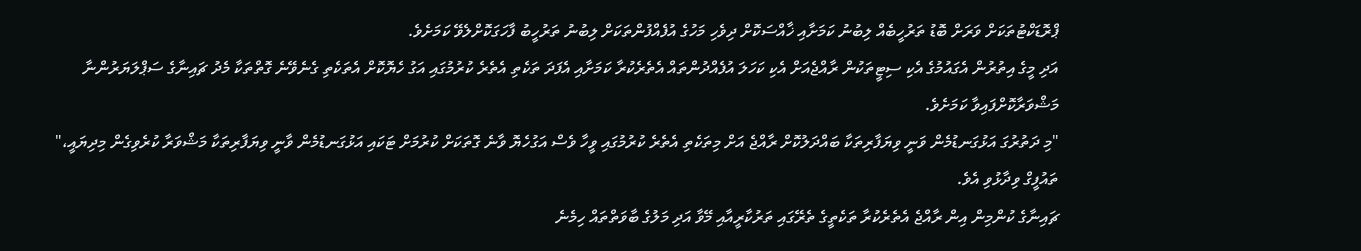ޕްރޮޑަކްޓުތަކަށް ވަރަށް ބޮޑު ތަރުހީބެއް ލިބުނު ކަމަށާއި ޚާއްސަކޮށް ދިވެހި މަހުގެ އުފެއްފުންތަކަށް ލިބުނު ތަރުހީބު ފާހަގަކޮށްލެވޭ ކަމަށެވެ.
އަދި މީގެ އިތުރުން އެގައުމުގެ އެކި ސިޓީތަކުން ރާއްޖެއަށް އެކި ކަހަލަ އުފެއްދުންތައް އެތެރެކުރާ ކަމަށާއި އެފަދަ ތަކެތި އެތެރެ ކުރުމުގައި އަގު ހެޔޮކޮށް އެތަކެތި ގެނެވޭނެ ގޮތްތަކާ މެދު ޗައިނާގެ ސަޕްލަޔަރުންނާ މަޝްވަރާކޮށްފައިވާ ކަމަށެވެ.
"މި ދަތުރުގަ އަޅުގަނޑުމެން ވަނީ ވިޔަފާރިތަކާ ބައްދަލުކޮށް ރާއްޖެ އަށް މިތަކެތި އެތެރެ ކުރުމުގައި ވީހާ ވެސް އަގުހެޔޮ ވާނެ ގޮތަކަށް ކުރުމަށް ޓަކައި އަޅުގަނޑުމެން ވާނީ ވިޔަފާރިތަކާ މަޝްވަރާ ކުރެވިގެން މިދިޔައީ،" ތައުފީގް ވިދާޅުވި އެވެ.
ޗައިނާގެ ކުންމިން އިން ރާއްޖެ އެތެރެކުރާ ތަކެތީގެ ތެރޭގައި ތަރުކާރީއާއި މޭވާ އަދި މަލުގެ ބާވަތްތައް ހިމެނެ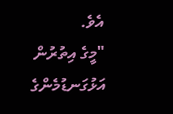އެވެ.
"މީގެ އިތުރުން އަޅުގަނޑުމެންގެ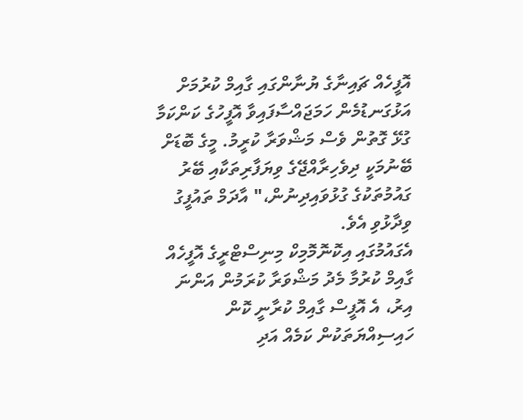އޮފީހެއް ޗައިނާގެ ޔުނާންގައި ގާއިމް ކުރުމަށް އަޅުގަނޑުމެން ހަމަޖައްސާފައިވާ އޮފީހުގެ ކަންކަމާ ގުޅޭ ގޮތުން ވެސް މަޝްވަރާ ކުރީމު. މީގެ ބޮޑަށް ބޭނުމަކީ ދިވެހިރާއްޖޭގެ ވިޔަފާރިތަކާއި ބޭރު ގައުމުތަކުގެ ގުޅުވައިދިނުން،" އާދަމް ތައުފީގު ވިދާޅުވި އެވެ.
އެގައުމުގައި އިކޮނޮމޮމިކް މިނިސްޓްރީގެ އޮފީހެއް ގާއިމް ކުރުމާ މެދު މަޝްވަރާ ކުރަމުން އަންނަ އިރު، އެ އޮފީސް ގާއިމް ކުރާނީ ކޮން ހައިސިއްޔަތަކުން ކަމެއް އަދި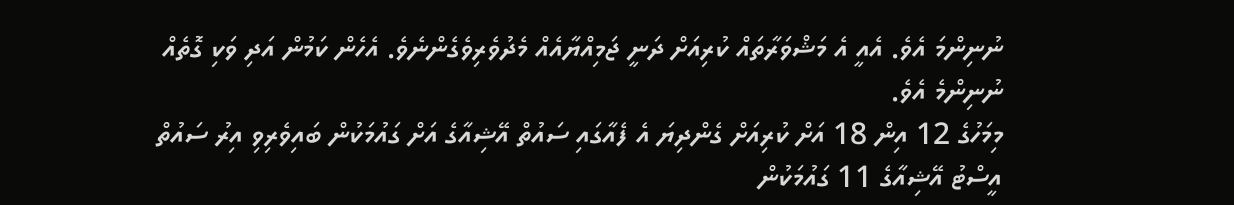ނުނިންމަ އެވެ. އެއީ އެ މަޝްވަރާތައް ކުރިއަށް ދަނީ ޖަމިއްޔާއެއް މެދުވެރިވެގެންނެވެ. އެހެން ކަމުން އަދި ވަކި ގޮތެއް ނުނިންމެ އެވެ.
މިމަހުގެ 12 އިން 18 އަށް ކުރިއަށް ގެންދިޔަ އެ ފެއާގައި ސައުތް އޭޝިއާގެ އަށް ގައުމަކުން ބައިވެރިވި އިރު ސައުތް އީސްޓު އޭޝިއާގެ 11 ގައުމަކުން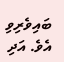ބައިވެރިވި އެވެ. އަދި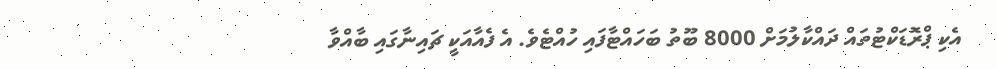އެކި ޕްރޮޑަކްޓުތައް ދައްކާލުމަށް 8000 ބޫތު ބަހައްޓާފައި ހުއްޓެވެ. އެ ފެއާއަކީ ޗައިނާގައި ބާއްވާ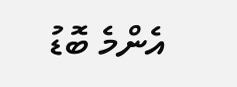އެންމެ ބޮޑު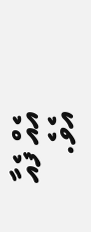އެއް ފެއާ އެވެ.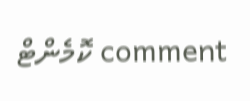comment ކޮމެންޓް